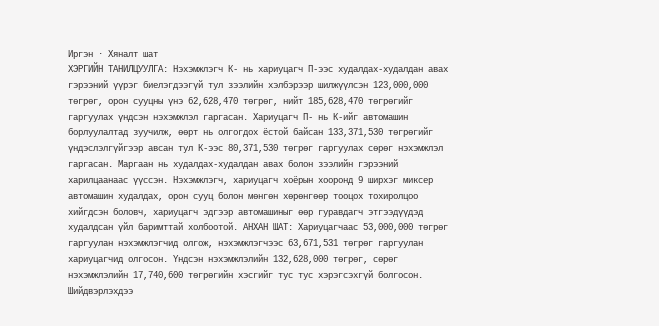Иргэн · Хяналт шат
ХЭРГИЙН ТАНИЛЦУУЛГА: Нэхэмжлэгч К- нь хариуцагч П-ээс худалдах-худалдан авах гэрээний үүрэг биелэгдээгүй тул зээлийн хэлбэрээр шилжүүлсэн 123,000,000 төгрөг, орон сууцны үнэ 62,628,470 төгрөг, нийт 185,628,470 төгрөгийг гаргуулах үндсэн нэхэмжлэл гаргасан. Хариуцагч П- нь К-ийг автомашин борлуулалтад зуучилж, өөрт нь олгогдох ёстой байсан 133,371,530 төгрөгийг үндэслэлгүйгээр авсан тул К-ээс 80,371,530 төгрөг гаргуулах сөрөг нэхэмжлэл гаргасан. Маргаан нь худалдах-худалдан авах болон зээлийн гэрээний харилцаанаас үүссэн. Нэхэмжлэгч, хариуцагч хоёрын хооронд 9 ширхэг миксер автомашин худалдах, орон сууц болон мөнгөн хөрөнгөөр тооцох тохиролцоо хийгдсэн боловч, хариуцагч эдгээр автомашиныг өөр гуравдагч этгээдүүдэд худалдсан үйл баримттай холбоотой. АНХАН ШАТ: Хариуцагчаас 53,000,000 төгрөг гаргуулан нэхэмжлэгчид олгож, нэхэмжлэгчээс 63,671,531 төгрөг гаргуулан хариуцагчид олгосон. Үндсэн нэхэмжлэлийн 132,628,000 төгрөг, сөрөг нэхэмжлэлийн 17,740,600 төгрөгийн хэсгийг тус тус хэрэгсэхгүй болгосон. Шийдвэрлэхдээ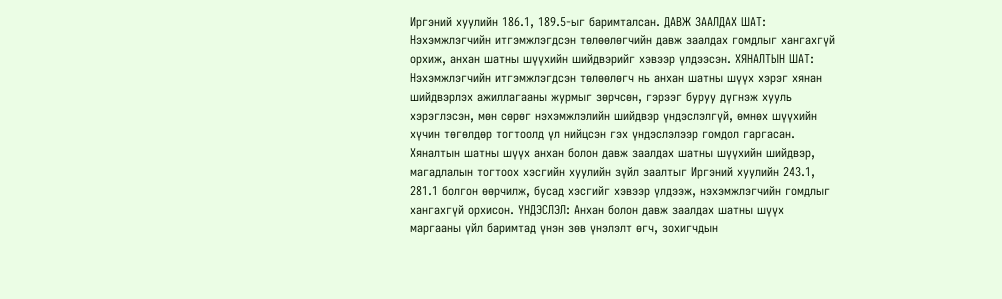Иргэний хуулийн 186.1, 189.5-ыг баримталсан. ДАВЖ ЗААЛДАХ ШАТ: Нэхэмжлэгчийн итгэмжлэгдсэн төлөөлөгчийн давж заалдах гомдлыг хангахгүй орхиж, анхан шатны шүүхийн шийдвэрийг хэвээр үлдээсэн. ХЯНАЛТЫН ШАТ: Нэхэмжлэгчийн итгэмжлэгдсэн төлөөлөгч нь анхан шатны шүүх хэрэг хянан шийдвэрлэх ажиллагааны журмыг зөрчсөн, гэрээг буруу дүгнэж хууль хэрэглэсэн, мөн сөрөг нэхэмжлэлийн шийдвэр үндэслэлгүй, өмнөх шүүхийн хүчин төгөлдөр тогтоолд үл нийцсэн гэх үндэслэлээр гомдол гаргасан. Хяналтын шатны шүүх анхан болон давж заалдах шатны шүүхийн шийдвэр, магадлалын тогтоох хэсгийн хуулийн зүйл заалтыг Иргэний хуулийн 243.1, 281.1 болгон өөрчилж, бусад хэсгийг хэвээр үлдээж, нэхэмжлэгчийн гомдлыг хангахгүй орхисон. ҮНДЭСЛЭЛ: Анхан болон давж заалдах шатны шүүх маргааны үйл баримтад үнэн зөв үнэлэлт өгч, зохигчдын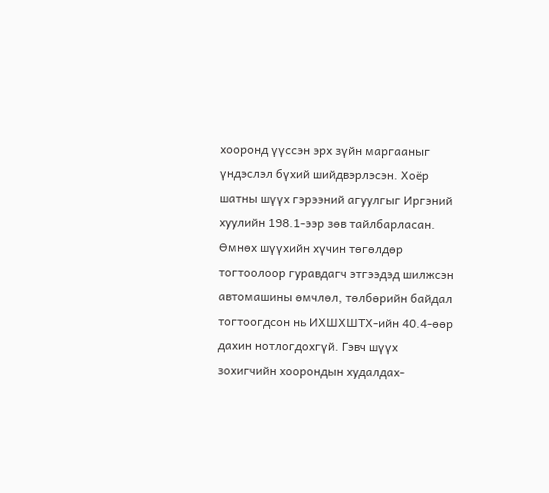хооронд үүссэн эрх зүйн маргааныг үндэслэл бүхий шийдвэрлэсэн. Хоёр шатны шүүх гэрээний агуулгыг Иргэний хуулийн 198.1-ээр зөв тайлбарласан. Өмнөх шүүхийн хүчин төгөлдөр тогтоолоор гуравдагч этгээдэд шилжсэн автомашины өмчлөл, төлбөрийн байдал тогтоогдсон нь ИХШХШТХ-ийн 40.4-өөр дахин нотлогдохгүй. Гэвч шүүх зохигчийн хоорондын худалдах-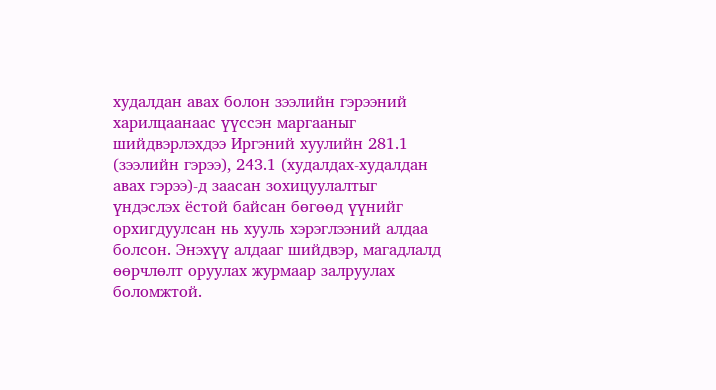худалдан авах болон зээлийн гэрээний харилцаанаас үүссэн маргааныг шийдвэрлэхдээ Иргэний хуулийн 281.1 (зээлийн гэрээ), 243.1 (худалдах-худалдан авах гэрээ)-д заасан зохицуулалтыг үндэслэх ёстой байсан бөгөөд үүнийг орхигдуулсан нь хууль хэрэглээний алдаа болсон. Энэхүү алдааг шийдвэр, магадлалд өөрчлөлт оруулах журмаар залруулах боломжтой.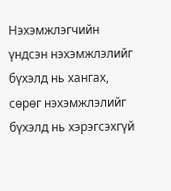Нэхэмжлэгчийн үндсэн нэхэмжлэлийг бүхэлд нь хангах, сөрөг нэхэмжлэлийг бүхэлд нь хэрэгсэхгүй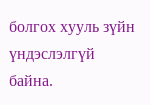болгох хууль зүйн үндэслэлгүй байна.